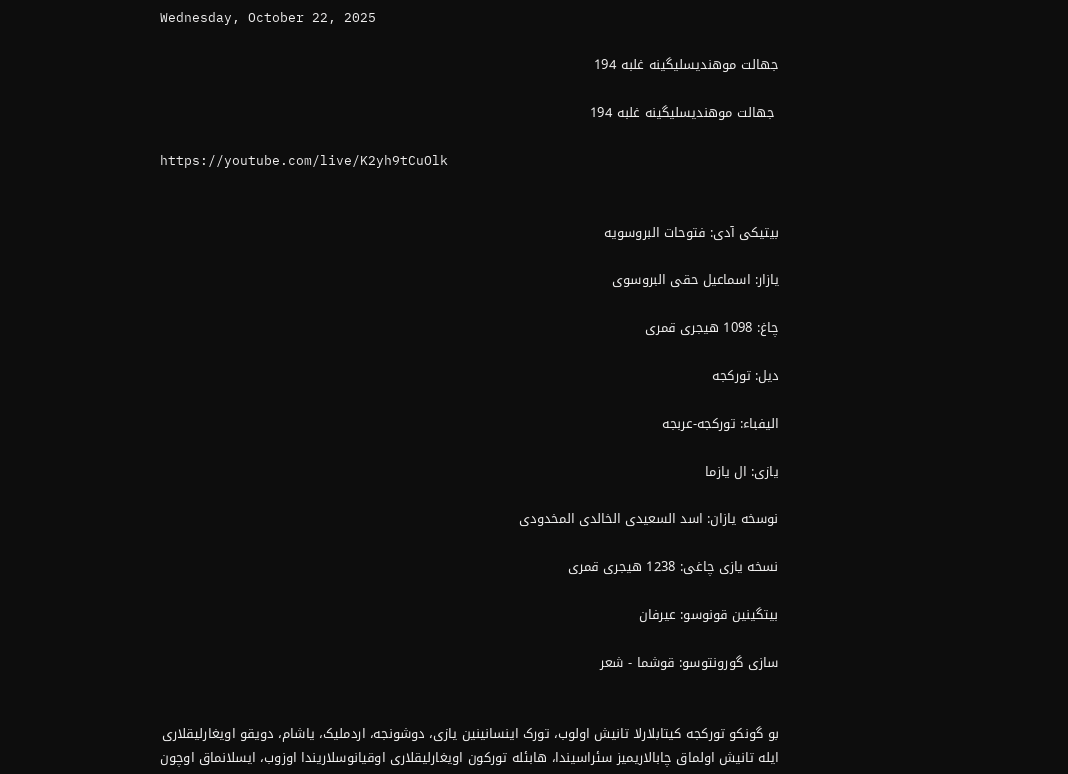Wednesday, October 22, 2025

جهالت موهندیسلیگینه غلبه 194

 جهالت موهندیسلیگینه غلبه 194

https://youtube.com/live/K2yh9tCuOlk


بیتیکی آدی: فتوحات البروسویه

یازار: اسماعیل حقی البروسوی

چاغ: 1098 هیجری قمری

دیل: تورکجه

الیفباء: تورکجه-عربجه

یازی: ال یازما

نوسخه یازان: اسد السعیدی الخالدی المخدودی

نسخه یازی چاغی: 1238 هیجری قمری

بیتگینین قونوسو: عیرفان

سازی گورونتوسو: قوشما - شعر


بو گونکو تورکجه کیتابلارلا تانیش اولوب، تورک اینسانینین یازی، دوشونجه، اردملیک، یاشام، دویقو اویغارلیقلاری ایله تانیش اولماق چابالاریمیز سئراسیندا، هابئله تورکون اویغارلیقلاری اوقیانوسلاریندا اوزوب، ایسلانماق اوچون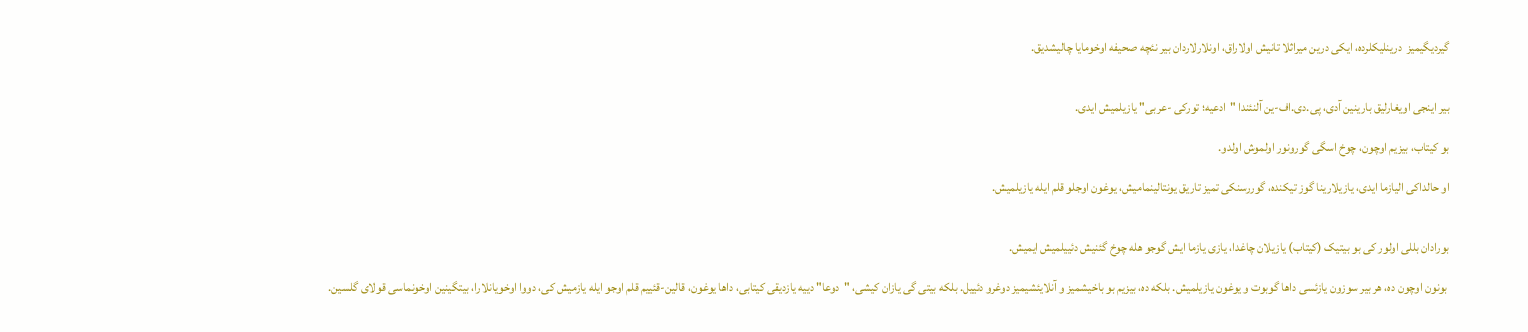گیردیگیمیز  درینلیکلرده، ایکی درین میراثلا تانیش اولاراق، اونلارلاردان بیر نئچه صحیفه اوخومایا چالیشدیق.


بیر اینجی اویغارلیق بارینین آدی، پی.دی.اف-ین آلنئندا "ادعیه؛ تورکی -عربی" یازیلمیش ایدی.

بو کیتاب، بیزیم اوچون، چوخ اسگی گورونور اولموش اولدو.

او حالداکی الیازما ایدی، یازیلارینا گوز تیکنده، گوررسنکی تمیز تاریق یونتالینمامیش، یوغون اوجلو قلم ایله یازیلمیش.


بورادان بللی اولور کی بو بیتیک (کیتاب) یازیلان چاغدا، یازی یازما ایش گوجو هله چوخ گئنیش دئییلمیش ایمیش.

 بونون اوچون ده، هر بیر سوزون یازئسی داها گوبوت و یوغون یازیلمیش. بلکه ده، بیزیم بو باخیشمیز و آنلایئشیمیز دوغرو دئییل. بلکه بیتی گی یازان کیشی، "دوعا" دییه یازدیقی کیتابی، داها یوغون، قالین-قئییم قلم اوجو ایله یازمیش کی، دووا اوخویانلارا، بیتگینین اوخونماسی قولای گلسین.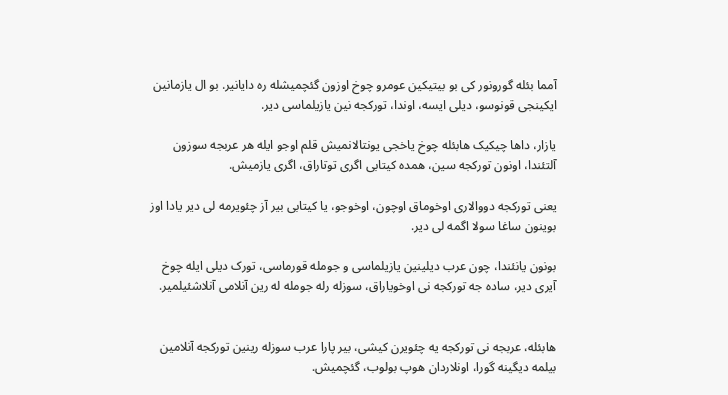آمما بئله گورونور کی بو بیتیکین عومرو چوخ اوزون گئچمیشله ره دایانیر. بو ال یازمانین ایکینجی قونوسو، دیلی ایسه، اوندا، تورکجه نین یازیلماسی دیر.

یازار، داها چیکیک هابئله چوخ یاخجی یونتالانمیش قلم اوجو ایله هر عربجه سوزون آلتئندا، اونون تورکجه سین، همده کیتابی اگری توتاراق، اگری یازمیش.

یعنی تورکجه دووالاری اوخوماق اوچون، اوخوجو، یا کیتابی بیر آز چئویرمه لی دیر یادا اوز بوینون ساغا سولا اگمه لی دیر.

بونون یانئندا، چون عرب دیلینین یازیلماسی و جومله قورماسی، تورک دیلی ایله چوخ آیری دیر، ساده جه تورکجه نی اوخویاراق، سوزله رله جومله له رین آنلامی آنلاشئیلمیر.


هابئله، عربجه نی تورکجه یه چئویرن کیشی، بیر پارا عرب سوزله رینین تورکجه آنلامین بیلمه دیگینه گورا، اونلاردان هوپ بولوب، گئچمیش.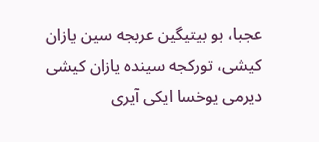عجبا، بو بیتیگین عربجه سین یازان کیشی، تورکجه سینده یازان کیشی دیرمی یوخسا ایکی آیری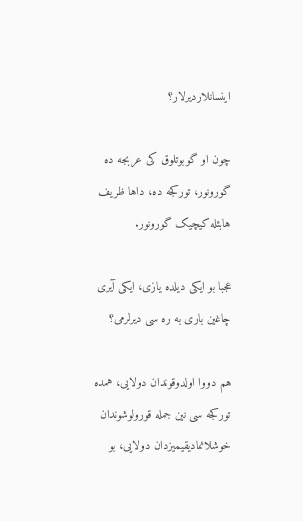اینسانلاردیرلار؟

چون او گوبوتلوق کی عربجه ده گورونور، تورکجه ده، داها ظریف هابئله کیچیک گورونور.

عجبا بو ایکی دیلده یازی، ایکی آیری چاغین باری به ره سی دیرلرمی؟

هم دووا اولدوقوندان دولایی، همده تورکجه سی نین جمله قورولوشوندان خوشلانمادیقیمیزدان دولایی، بو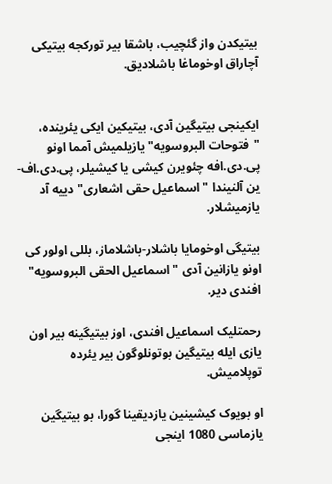بیتیکدن واز گئچیب، باشقا بیر تورکجه بیتیکی آچاراق اوخوماغا باشلادیق.


ایکینجی بیتیگین آدی، بیتیکین ایکی یئرینده، "فتوحات البروسویه" یازیلمیش آمما اونو پی.دی.افه چئویرن کیشی یا کیشیلر، پی.دی.اف-ین آلنیندا "اسماعیل حقی اشعاری" دییه آد یازمیشلار.

بیتیگی اوخومایا باشلار-باشلاماز، بللی اولور کی اونو یازانین آدی "اسماعیل الحقی البروسویه" افندی دیر.

رحمتلیک اسماعیل افندی، اوز بیتیگینه بیر اون یازی ایله بیتیگین بوتونلوگون بیر یئرده توپلامیش.

او بویوک کیشینین یازدیقینا گورا، بو بیتیگین یازماسی 1080 اینجی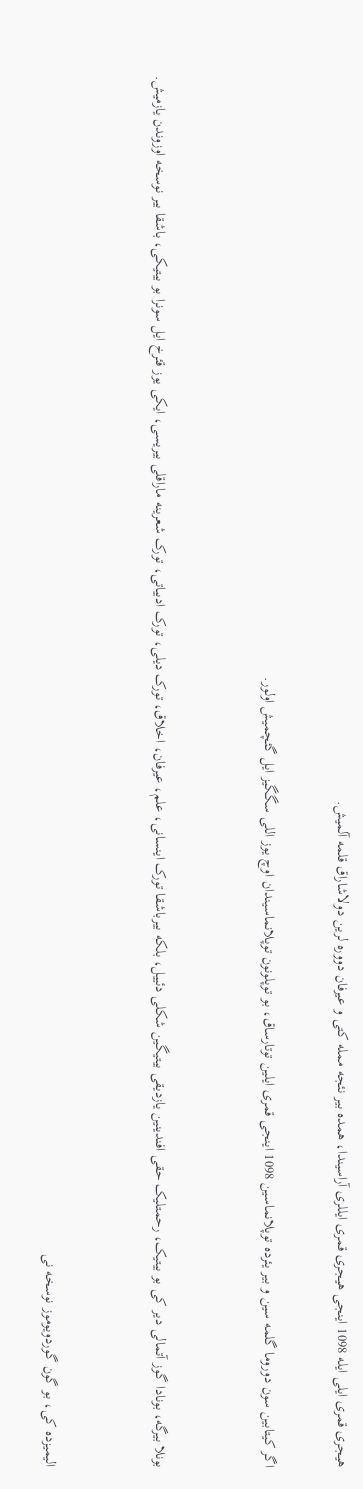هیجری قمری ایلی ایله 1098 اینجی هیجری قمری ایللری آراسیندا، همده بیر نئجه ممله کتی و عیرفان دووره لرین دولاشاراق قلمه آلمیش.

اگر کیتابین سون دوروما گلمه سین و بیر یئرده توپلانماسین 1098 اینجی قمری ایلین توتارساق، بو توپلونون توپلانماسیندان اوچ یوز اللی سگگیز ایل گئچمیش اولور.


بونلا بیرگه، بونادا گوز آتمالی دیر کی بو بیتیک، رحمتلیک حقی افندینین یازدیقی بیتیگین شکلی دئییل، بلکه بیرباشقا تورک اینسانی، علم، عیرفان، اخلاق، تورک دیلی، تورک ادبیاتی، تورک شعرینه ماراقلی بیریسی، ایکی یوز قئرخ ایل سونرا بو بیتیکی، باشقا بیر نوسخه اوزوندن یازمیش.


الیمیزده کی، بو گون گوردویوموز نوسخه نی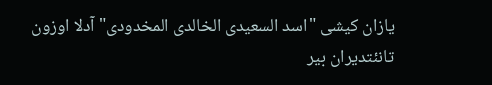یازان کیشی "اسد السعیدی الخالدی المخدودی" آدلا اوزون تانئتدیران بیر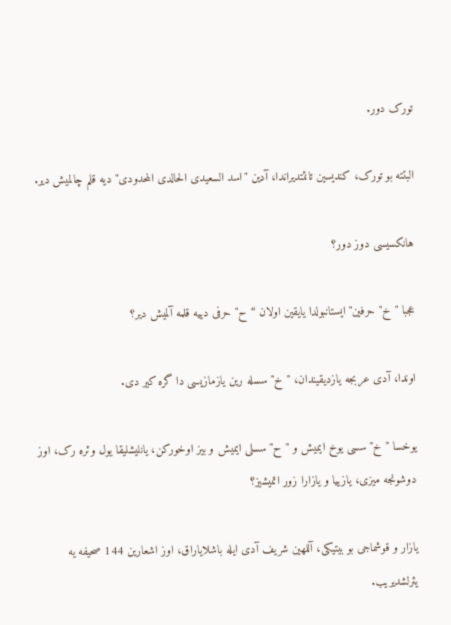تورک دور.

البتته بو تورک، کندیسین تانئتدیراندا، آدین "اسد السعیدی الحالدی المحدودی" دیه قلم چالمیش دیر.

هانکسیسی دوز دور؟

عجبا "خ" حرفین" ایستانبولدا یایقین اولان “ح" حرفی دییه قلمه آلمیش دیر؟

اوندا، آدی عربجه یازدیقیندان، "خ" سسله رین یازمازیسی دا گره کیر دی.

یوخسا "خ" سسی یوخ ایمیش و "ح" سسلی ایمیش و بیز اوخورکن، یانلیشلیقا یول وئره رک، اوز دوشونجه میزی، یازییا و یازارا زور اتمیشیز؟

یازار و قوشماجی بو بیتیکی، آللهین شریف آدی ایله باشلایاراق، اوز اشعارین 144 صحیفه یه یئرلشدیریب.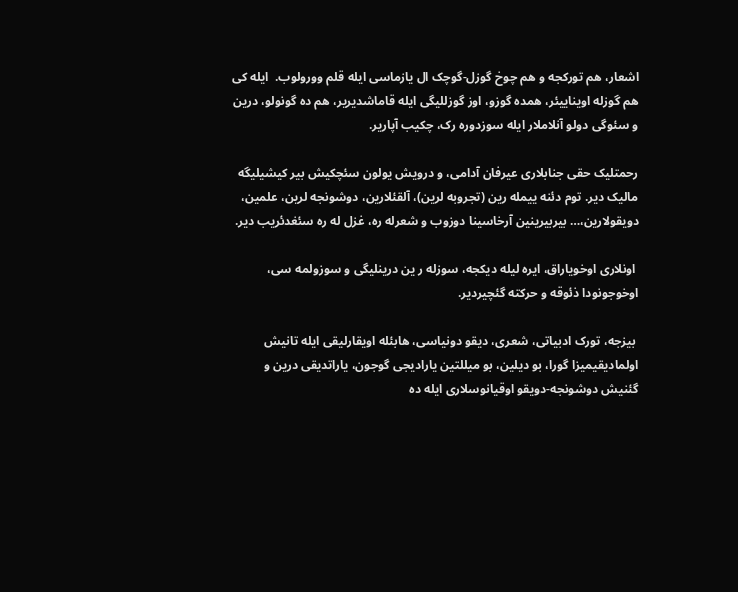اشعار، هم تورکجه و هم چوخ گوزل-گوچک ال یازماسی ایله قلم وورولوب.  ایله کی هم گوزله اویناییئر، همده گوزو، اوز گوزللیگی ایله قاماشدیریر، هم ده گونولو، درین و سئوگی دولو آنلاملار ایله سوزدوره رک، چکیب آپاریر.

رحمتلیک حقی جنابلاری عیرفان آدامی، و درویش یولون سئچکیش بیر کیشیلیگه مالیک دیر. توم دئنه ییمله رین (تجروبه لرین)، آلقئلارین، دوشونجه لرین، علمین، دویقولارین،… بیربیرینین آرخاسینا دوزوب و شعرله ره، غزل له ره سئغدئریب دیر.

 اونلاری اوخویاراق، ایره لیله دیکجه، سوزله ر ین درینلیگی و سوزولمه سی، اوخوجونودا ذئوقه و حرکته گئچیردیر.

 بیزجه، تورک ادبیاتی، شعری، دیقو دونیاسی، هابئله اویقارلیقی ایله تانیش اولمادیقیمیزا گورا، بو دیلین، بو میللتین یارادیجی گوجون، یاراتدیقی درین و گئنیش دوشونجه-دویقو اوقیانوسلاری ایله ده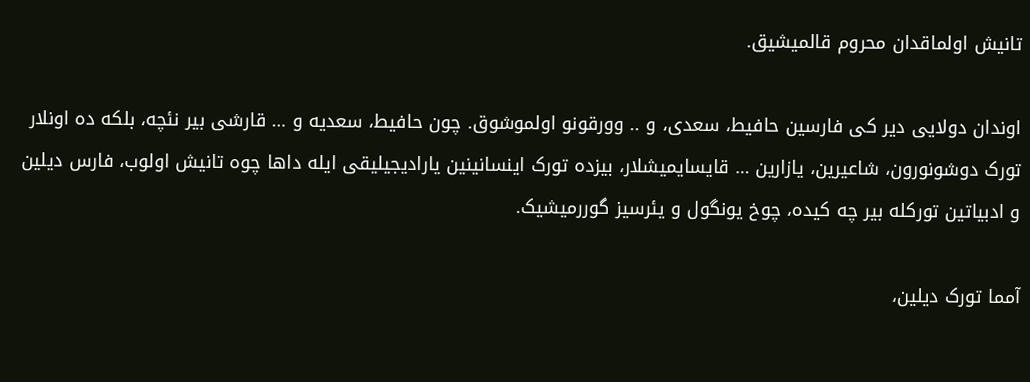تانیش اولماقدان محروم قالمیشیق.

اوندان دولایی دیر کی فارسین حافیط، سعدی، و .. وورقونو اولموشوق. چون حافیط، سعدیه و … قارشی بیر نئچه، بلکه ده اونلار تورک دوشونورون، شاعیرین، یازارین … قایسایمیشلار، بیزده تورک اینسانینین یارادیجیلیقی ایله داها چوه تانیش اولوب، فارس دیلین و ادبیاتین تورکله بیر چه کیده، چوخ یونگول و یئرسیز گوررمیشیک.

آمما تورک دیلین،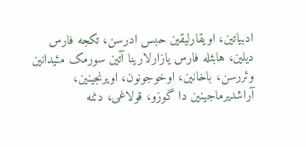ادبیاتین، اویقارلیقین حبس ادرسن، تکجه فارس دیلین، هابئله فارس یازارلارینا آتین سورمک مئیدانین وئررسن، باخانین، اوخوجونون، اویرنجینین، آراشدیرماجینین دا گوزو، قولاغی، دئنه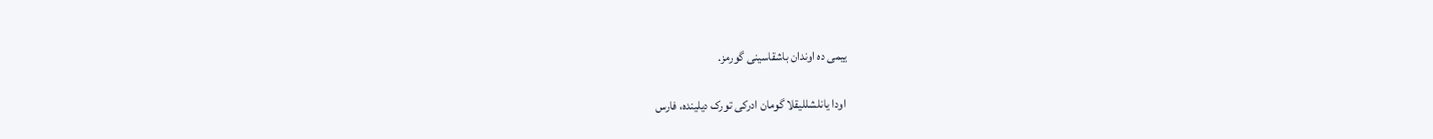ییمی ده اوندان باشقاسینی گورمز.

 اودا یانلشللیقلا گومان ادرکی تورک دیلینده، فارس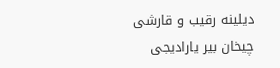دیلینه رقیب و قارشی چیخان بیر یارادیجی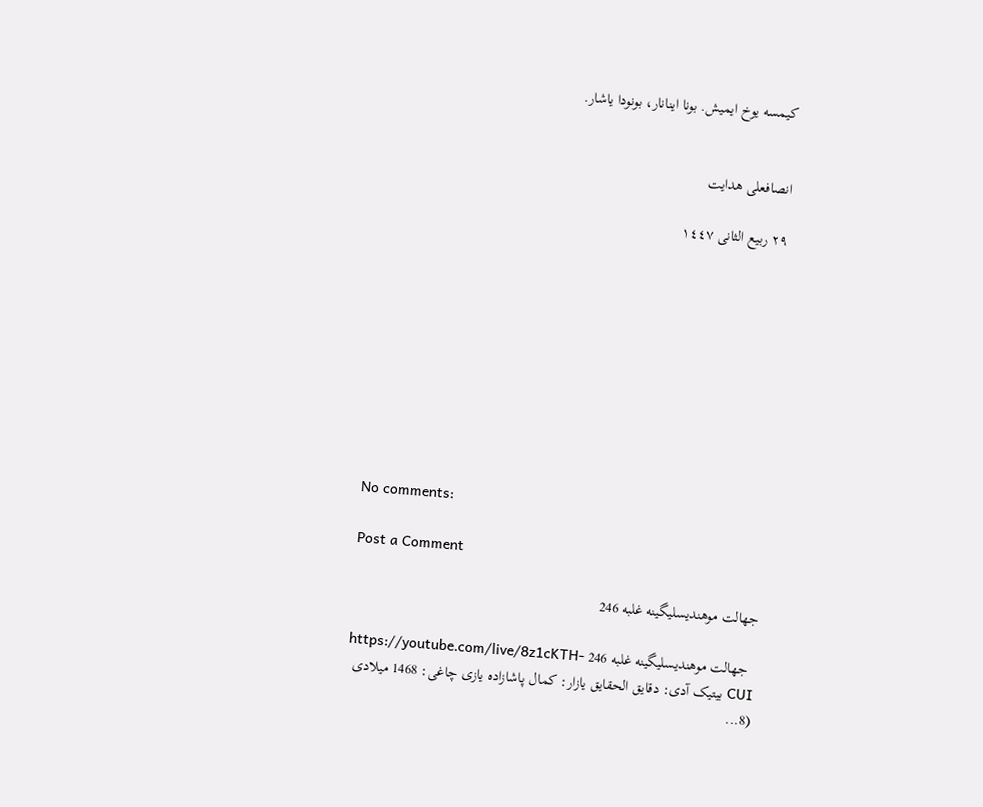کیمسه یوخ ایمیش. بونا اینانار، بونودا یاشار.


انصافعلی هدایت

٢٩ ربیع الثانی ١٤٤٧










No comments:

Post a Comment

جهالت موهندیسلیگینه غلبه 246

  جهالت موهندیسلیگینه غلبه 246 https://youtube.com/live/8z1cKTH-CUI بیتیک آدی: دقایق الحقایق یازار: کمال پاشازاده یازی چاغی: 1468 میلادی (8...